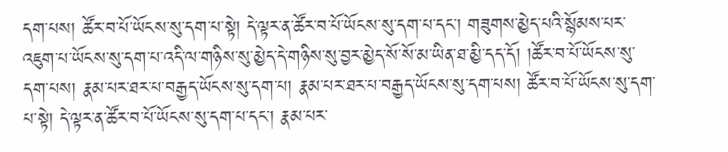དག་པས། ཚོར་བ་པོ་ཡོངས་སུ་དག་པ་སྟེ། དེ་ལྟར་ན་ཚོར་བ་པོ་ཡོངས་སུ་དག་པ་དང་། གཟུགས་མྱེད་པའི་སྙོམས་པར་འཇུག་པ་ཡོངས་སུ་དག་པ་འདི་ལ་གཉིས་སུ་མྱེད་དེ་གཉིས་སུ་བྱར་མྱེད་སོ་སོ་མ་ཡིན་ཐ་མྱི་དད་དོ། །ཚོར་བ་པོ་ཡོངས་སུ་དག་པས། རྣམ་པར་ཐར་པ་བརྒྱད་ཡོངས་སུ་དག་པ། རྣམ་པར་ཐར་པ་བརྒྱད་ཡོངས་སུ་དག་པས། ཚོར་བ་པོ་ཡོངས་སུ་དག་པ་སྟེ། དེ་ལྟར་ན་ཚོར་བ་པོ་ཡོངས་སུ་དག་པ་དང་། རྣམ་པར་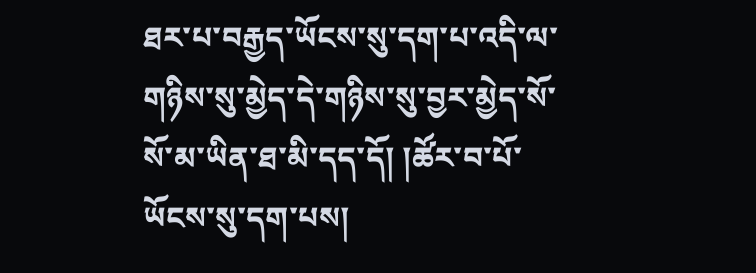ཐར་པ་བརྒྱད་ཡོངས་སུ་དག་པ་འདི་ལ་གཉིས་སུ་མྱེད་དེ་གཉིས་སུ་བྱར་མྱེད་སོ་སོ་མ་ཡིན་ཐ་མི་དད་དོ། །ཚོར་བ་པོ་ཡོངས་སུ་དག་པས།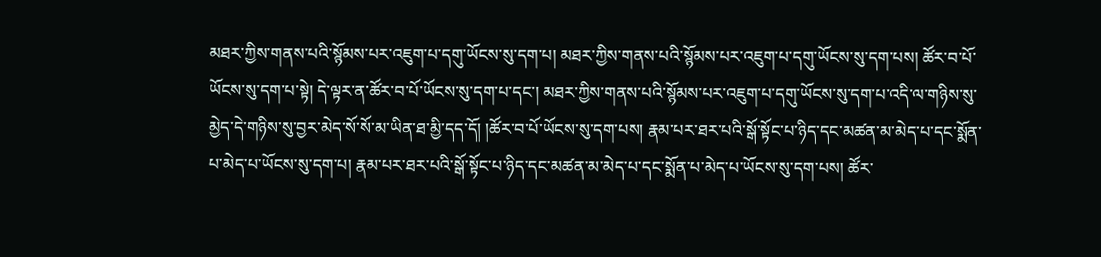མཐར་ཀྱིས་གནས་པའི་སྙོམས་པར་འཇུག་པ་དགུ་ཡོངས་སུ་དག་པ། མཐར་ཀྱིས་གནས་པའི་སྙོམས་པར་འཇུག་པ་དགུ་ཡོངས་སུ་དག་པས། ཚོར་བ་པོ་ཡོངས་སུ་དག་པ་སྟེ། དེ་ལྟར་ན་ཚོར་བ་པོ་ཡོངས་སུ་དག་པ་དང་། མཐར་ཀྱིས་གནས་པའི་སྙོམས་པར་འཇུག་པ་དགུ་ཡོངས་སུ་དག་པ་འདི་ལ་གཉིས་སུ་མྱེད་དེ་གཉིས་སུ་བྱར་མེད་སོ་སོ་མ་ཡིན་ཐ་མྱི་དད་དོ། །ཚོར་བ་པོ་ཡོངས་སུ་དག་པས། རྣམ་པར་ཐར་པའི་སྒོ་སྟོང་པ་ཉིད་དང་མཚན་མ་མེད་པ་དང་སྨོན་པ་མེད་པ་ཡོངས་སུ་དག་པ། རྣམ་པར་ཐར་པའི་སྒོ་སྟོང་པ་ཉིད་དང་མཚན་མ་མེད་པ་དང་སྨོན་པ་མེད་པ་ཡོངས་སུ་དག་པས། ཚོར་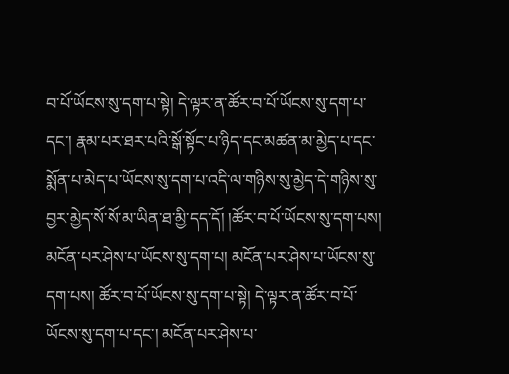བ་པོ་ཡོངས་སུ་དག་པ་སྟེ། དེ་ལྟར་ན་ཚོར་བ་པོ་ཡོངས་སུ་དག་པ་དང་། རྣམ་པར་ཐར་པའི་སྒོ་སྟོང་པ་ཉིད་དང་མཚན་མ་མྱེད་པ་དང་སྨོན་པ་མེད་པ་ཡོངས་སུ་དག་པ་འདི་ལ་གཉིས་སུ་མྱེད་དེ་གཉིས་སུ་བྱར་མྱེད་སོ་སོ་མ་ཡིན་ཐ་མྱི་དད་དོ། །ཚོར་བ་པོ་ཡོངས་སུ་དག་པས། མངོན་པར་ཤེས་པ་ཡོངས་སུ་དག་པ། མངོན་པར་ཤེས་པ་ཡོངས་སུ་དག་པས། ཚོར་བ་པོ་ཡོངས་སུ་དག་པ་སྟེ། དེ་ལྟར་ན་ཚོར་བ་པོ་ཡོངས་སུ་དག་པ་དང་། མངོན་པར་ཤེས་པ་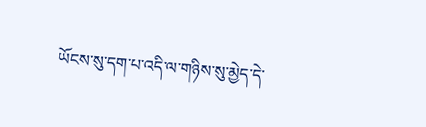ཡོངས་སུ་དག་པ་འདི་ལ་གཉིས་སུ་མྱེད་དེ་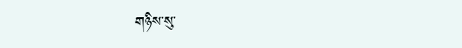གཉིས་སུ་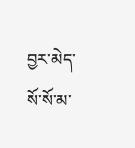བྱར་མེད་སོ་སོ་མ་